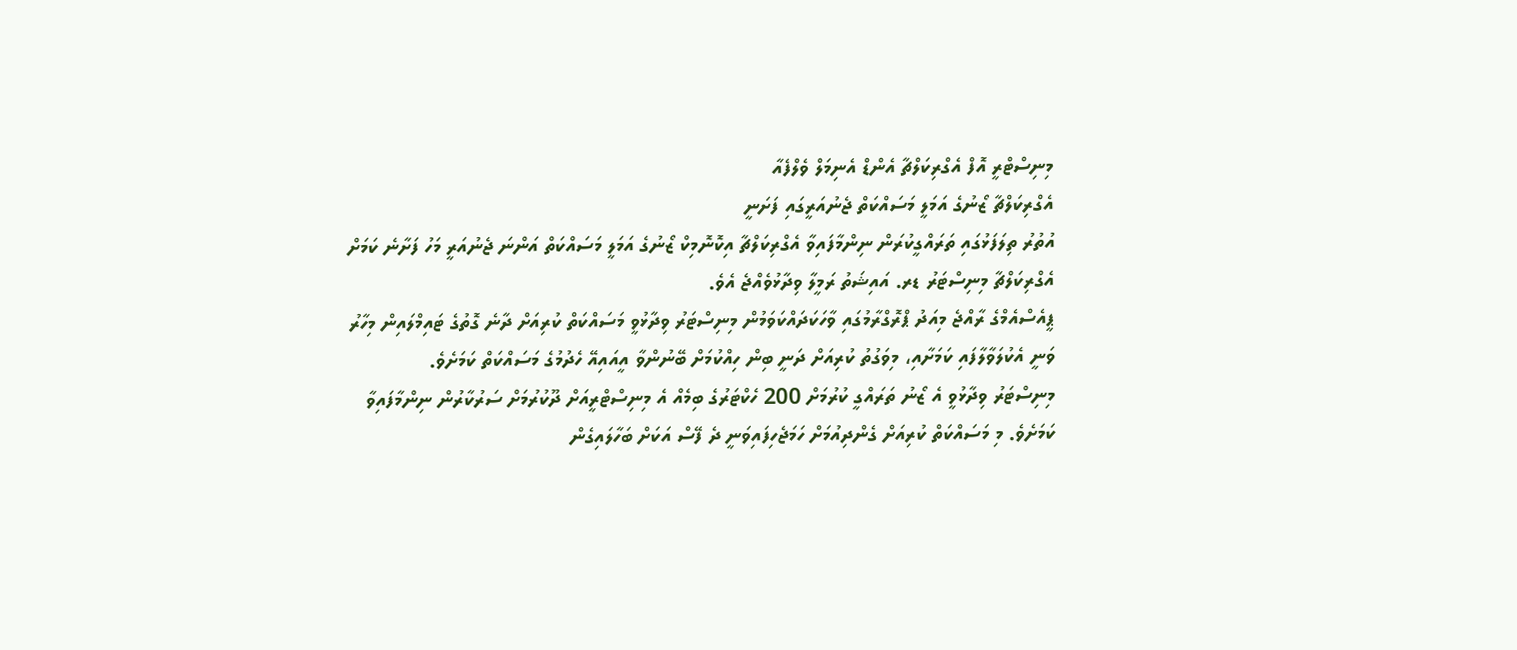މިނިސްޓްރީ އޮފް އެގްރިކަލްޗާ އެންޑް އެނިމަލް ވެލްފެއާ
އެގްރިކަލްޗާ ޒޯނުގެ އަމަލީ މަސައްކަތް ޖެނުއަރީގައި ފަށަނީ
އުތުރު ތިލަފަޅުގައި ތަރައްގީކުރަން ނިންމާފައިވާ އެގްރިކަލްޗާ އިކޮނޮމިކް ޒޯނުގެ އަމަލީ މަސައްކަތް އަންނަ ޖެނުއަރީ މަހު ފަށާނެ ކަމަށް އެގްރިކަލްޗާ މިނިސްޓަރު ޑރ. އައިޝަތު ރަމީލާ ވިދާޅުވެއްޖެ އެވެ.
ޕީއެސްއެމްގެ ރާއްޖެ މިއަދު ޕްރޮގްރާމުގައި ވާހަކަދައްކަވަމުން މިނިސްޓަރު ވިދާޅުވީ މަސައްކަތް ކުރިއަށް ދާނެ ގޮތުގެ ޓައިމްލައިން މިހާރު ވަނީ އެކުލަވާލާފައި ކަމަށާއި، މިވަގުތު ކުރިއަށް ދަނީ ބިން ހިއްކުމަށް ބޭނުންވާ އީއައިއޭ ހެދުމުގެ މަސައްކަތް ކަމަށެވެ.
މިނިސްޓަރު ވިދާޅުވީ އެ ޒޯނު ތަރައްގީ ކުރުމަށް 200 ހެކްޓަރުގެ ބިމެއް އެ މިނިސްޓްރީއަށް ދޫކުރުމަށް ސަރުކާރުން ނިންމާފައިވާ ކަމަށެވެ. މި މަސައްކަތް ކުރިއަށް ގެންދިއުމަށް ހަމަޖެހިފައިވަނީ ދެ ފޭސް އަކަށް ބަހާލައިގެން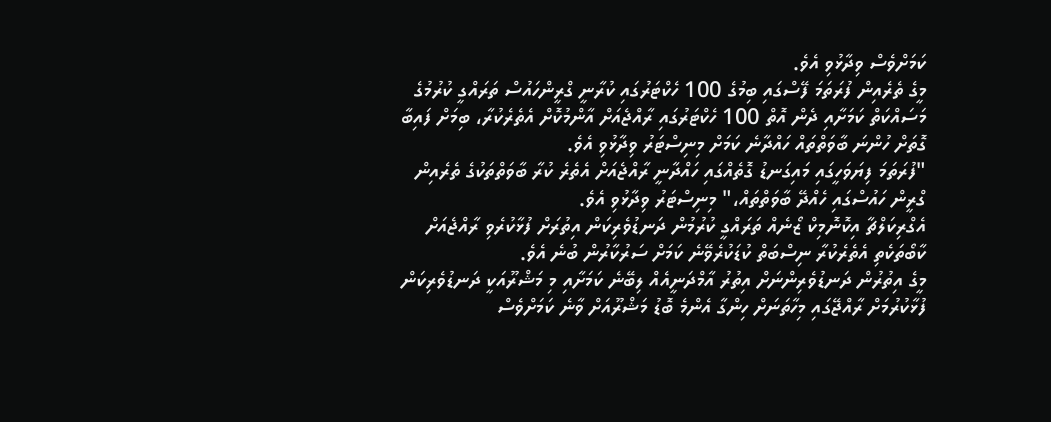ކަމަށްވެސް ވިދާޅުވި އެވެ.
މީގެ ތެރެއިން ފުރަތަމަ ފޭސްގައި ބިމުގެ 100 ހެކްޓަރުގައި ކުރާނީ ގްރީންހައުސް ތަރައްގީ ކުރުމުގެ މަސައްކަތް ކަމަށާއި ދެން އޮތް 100 ހެކްޓަރުގައި ރާއްޖެއަށް އާންމުކޮށް އެތެރެކުރާ، ބިމަށް ފައިބާ ގޮތަށް ހުންނަ ބާވަތްތައް ހައްދާނެ ކަމަށް މިނިސްޓަރު ވިދާޅުވި އެވެ.
"ފުރަތަމަ ފިޔަވަހީގައި މައިގަނޑު ގޮތެއްގައި ހައްދާނީ ރާއްޖެއަށް އެތެރެ ކުރާ ބާވަތްތަކުގެ ތެރެއިން ގްރީން ހައުސްގައި ހެއްދޭ ބާވަތްތައް،" މިނިސްޓަރު ވިދާޅުވި އެވެ.
އެގްރިކަލްޗާ އިކޮނޮމިކް ޒޯނެއް ތަރައްގީ ކުރުމުން ދަނޑުވެރިކަން އިތުރަށް ފުޅާކުރެވި ރާއްޖެއަށް ކާބޯތަކެތި އެތެރެކުރާ ނިސްބަތް ކުޑަކުރެވޭނެ ކަމަށް ސަރުކާރުން ބުނެ އެވެ.
މީގެ އިތުރުން ދަނޑުވެރިންނަށް އިތުރު އާމްދަނީއެއް ލިބޭނެ ކަމަށާއި މި މަޝްރޫއަކީ ދަނޑުވެރިކަން ފުޅާކުރުމަށް ރާއްޖޭގައި މިހާތަނަށް ހިންގާ އެންމެ ބޮޑު މަޝްރޫއަށް ވާނެ ކަމަށްވެސް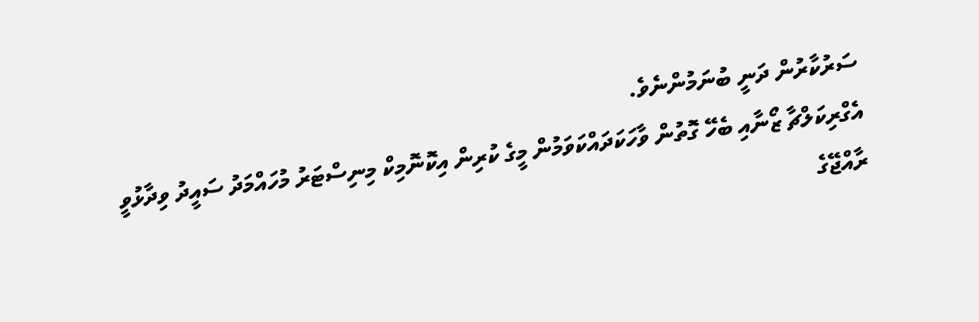ސަރުކާރުން ދަނީ ބުނަމުންނެވެ.
އެގްރިކަލްޗާ ޒޯނާއި ބެހޭ ގޮތުން ވާހަކަދައްކަވަމުން މީގެ ކުރިން އިކޮނޮމިކް މިނިސްޓަރު މުހައްމަދު ސައީދު ވިދާޅުވީ ރާއްޖޭގެ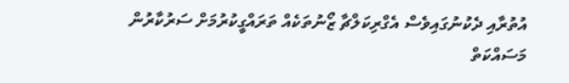އުތުރާއި ދެކުނުގައިވެސް އެގްރިކަލްޗާ ޒޯނުތަކެއް ތަރައްގީކުރުމަށް ސަރުކާރުން މަސައްކަތް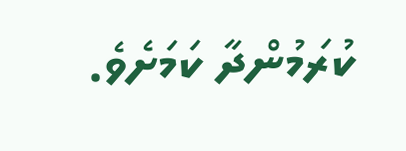ކުރަމުންދާ ކަމަށެވެ.